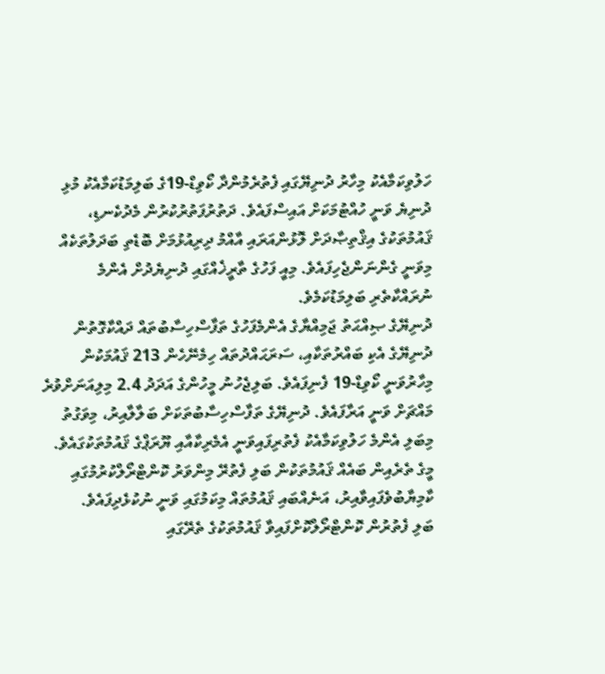ހަލުވިކަމާއެކު މިހާރު ދުނިޔޭގައި ފެތުރެމުންދާ ކޯވިޑް-19ގެ ބަލިމަޑުކަމާއެކު މުޅި ދުނިޔެ ވަނީ ހުއްޓުމަކަށް އައިސްފައެވެ. ދަތުރުފަތުރުކުރުން މެދުކެނޑި، ޤައުމުތަކުގެ އިޤްތިޞާދަށް ލޮޅުންއަރައި އާއްމު ދިރިއުޅުމަށް ބޮޑެތި ބަދަލުތަކެއް މިވަނީ ގެންނަންޖެހިފައެވެ. މިއީ ފަހުގެ ތާރީޚެއްގައި ދުނިޔެދުށް އެންމެ ނުރައްކާތެރި ބަލިމަޑުކަމެވެ.
ދުނިޔޭގެ ޞިއްޙަތު ޖަމިއްޔާގެ އެންމެފަހުގެ ތަފާސްހިސާބުތައް ދައްކާގޮތުން ދުނިޔޭގެ އެކި ބައްރުތަކާއި، ސަރަޙައްދުތައް ހިމެނޭހެން 213 ޤައުމަކުން މިހާރުވަނީ ކޯވިޑް-19 ފެނިފައެވެ. ބަލިޖެހުނު މީހުންގެ އަދަދު 2.4 މިލިއަނަށްވުރެ މައްޗަށް ވަނީ އަރާފައެވެ. ދުނިޔޭގެ ތަފާސްހިސާބުތަކަށް ބަލާލާއިރު، މިވަގުތު މިބަލި އެންމެ ހަލުވިކަމާއެކު ފެތުރިފައިވަނީ އެމެރިކާއާއި ޔޫރަޕްގެ ޤައުމުތަކުގައެވެ. މީގެ ތެރެއިން ބައެއް ޤައުމުތަކުން ބަލި ފެތުރޭ މިންވަރު ކޮންޓްރޯލްކުރުމުގައި ކާމިޔާބުވެފައިވާއިރު، އަނެއްބައި ޤައުމުތައް މިކަމުގައި ވަނީ ނުކުޅެދިފައެވެ.
ބަލި ފެތުރުން ކޮންޓްރޯލްކޮށްފައިވާ ޤައުމުތަކުގެ ތެރޭގައި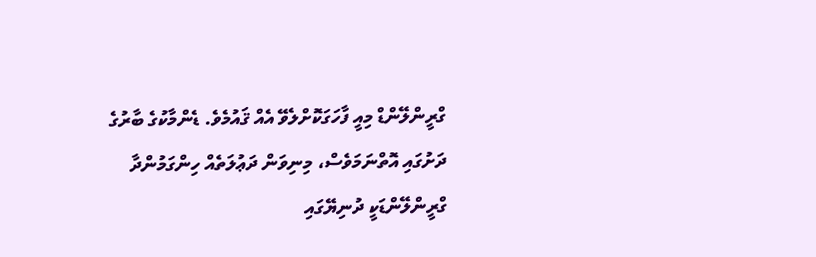ގްރީންލޭންޑް މިއީ ފާހަގަކޮށްލެވޭ އެއް ޤައުމެވެ. ޑެންމާކުގެ ބާރުގެ ދަށުގައި އޮތްނަމަވެސް، މިނިވަން ދަޢުލަތެއް ހިންގަމުންދާ ގްރީންލޭންޑަކީ ދުނިޔޭގައި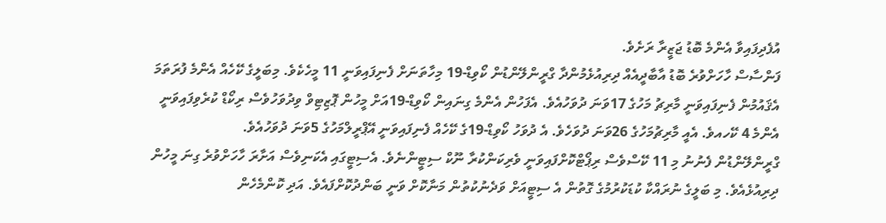އުފެދިފައިވާ އެންމެ ބޮޑު ޖަޒީރާ ރަށެވެ.
ފަންސާސް ހާހަށްވުރެ ބޮޑު އާބާދީއެއް ދިރިއުޅެމުންދާ ގްރީންލޭންޑުން ކޯވިޑް-19 މިހާތަނަށް ފެނިފައިވަނީ 11 މީހެކެވެ. މިބަލީގެ ކޭހެއް އެންމެ ފުރަތަމަ އެޤައުމުން ފެނިފައިވަނީ މާރިޗު މަހުގެ 17ވަނަ ދުވަހުއެވެ. އެފަހުން އެންމެ ގިނައިން ކޯވިޑް-19އަށް މީހުން ޕޮޒިޓިވް ވިދުވަހުވެސް ރިކޯޑް ކުރެވިފައިވަނީ އެންމެ 4 ކޭހއވެ. އެއީ މާރިޗުމަހުގެ 26ވަނަ ދުވަހެވެ. އެ ދުވަހު ކޯވިޑް-19ގެ ކޭހެއް ފެނިފައިވަނީ އޭޕްރީލްމަހުގެ 5ވަނަ ދުވަހުއެވެ.
ގްރީންލޭންޑުން ފެނުނު މި 11 ކޭސްވެސް ރިޕޯޓްކޮށްފައިވަނީ ވެރިކަންކުރާ ނޫކް ސިޓީންނެވެ. އެސިޓީގައި އެކަނިވެސް އަށާރަ ހާހަށްވުރެ ގިނަ މީހުން ދިރިއުޅެއެވެ. މި ބަލީގެ ނުރައްކާ ކުޑަކުރުމުގެ ގޮތުން އެ ސިޓީއަށް ވަދެނުކުތުން މަނާކޮށް ވަނީ ބަންދުކޮށްފައެވެ. އަދި ކޮންމެހެން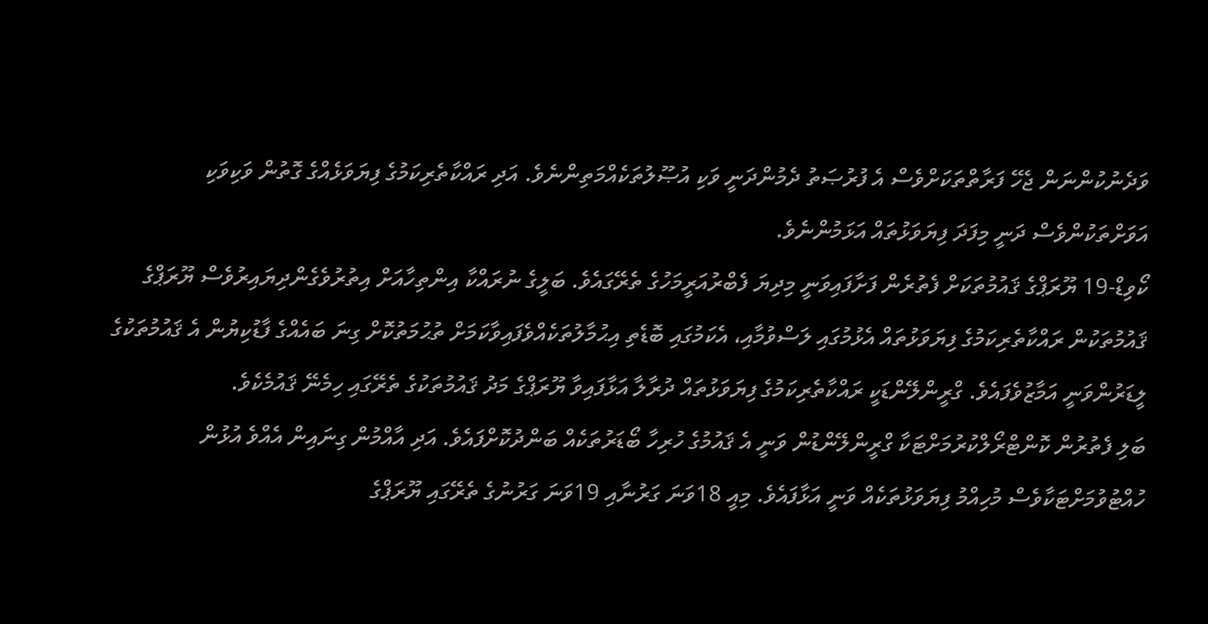ވަދެނުކުންނަން ޖެހޭ ފަރާތްތަކަށްވެސް އެ ފުރުޞަތު ދެމުންދަނީ ވަކި އުޞޫލުތަކެއްމަތިންނެވެ. އަދި ރައްކާތެރިކަމުގެ ފިޔަވަޅެއްގެ ގޮތުން ވަކިވަކި އަވަށްތަކުންވެސް ދަނީ މިފަދަ ފިޔަވަޅުތައް އަޅަމުންނެވެ.
ކޯވިޑް-19 ޔޫރަޕްގެ ޤައުމުތަކަށް ފެތުރެން ފަށާފައިވަނީ މިދިޔަ ފެބްރުއަރީމަހުގެ ތެރޭގައެވެ. ބަލީގެ ނުރައްކާ އިންތިހާއަށް އިތުރުވެގެންދިޔައިރުވެސް ޔޫރަޕްގެ ޤައުމުތަކުން ރައްކާތެރިކަމުގެ ފިޔަވަޅުތައް އެޅުމުގައި ލަސްވުމާއި، އެކަމުގައި ބޮޑެތި އިޙުމާލުތަކެއްވެފައިވާކަމަށް ތުޙުމަތުކޮށް ގިނަ ބައެއްގެ ފާޑުކިޔުން އެ ޤައުމުތަކުގެ ލީޑަރުންވަނީ އަމާޒުވެފައެވެ. ގްރީންލޭންޑަކީ ރައްކާތެރިކަމުގެ ފިޔަވަޅުތައް ދުރާލާ އަޅާފައިވާ ޔޫރަޕްގެ މަދު ޤައުމުތަކުގެ ތެރޭގައި ހިމެނޭ ޤައުމެކެވެ.
ބަލި ފެތުރުން ކޮންޓްރޯލްކުރުމަށްޓަކާ ގްރީންލޭންޑުން ވަނީ އެ ޤައުމުގެ ހުރިހާ ބޯޑަރުތަކެއް ބަންދުކޮށްފައެވެ. އަދި އާއްމުން ގިނައިން އެއްވެ އުޅުން ހުއްޓުވުމަށްޓަކާވެސް މުހިއްމު ފިޔަވަޅުތަކެއް ވަނީ އަޅާފައެވެ. މިއީ 18ވަނަ ގަރުނާއި 19ވަނަ ގަރުނުގެ ތެރޭގައި ޔޫރަޕްގެ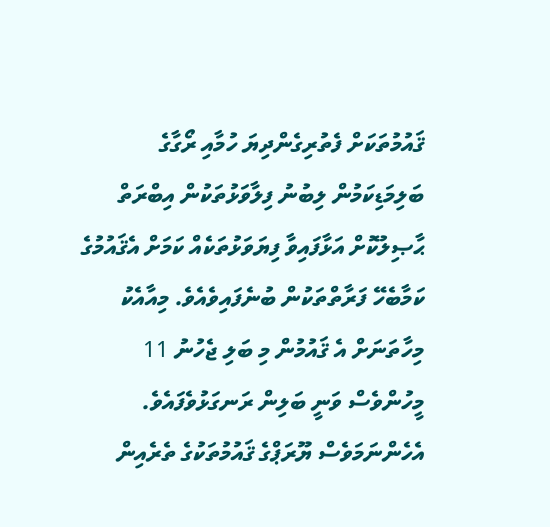ޤައުމުތަކަށް ފެތުރިގެންދިޔަ ހުމާއި ރޯގާގެ ބަލިމަޑިކަމުން ލިބުނު ފިލާވަޅުތަކުން އިބްރަތް ޙާޞިލުކޮށް އަޅާފައިވާ ފިޔަވަޅުތަކެއް ކަމަށް އެޤައުމުގެ ކަމާބެހޭ ފަރާތްތަކުން ބުނެފައިވެއެވެ. މިއާއެކު މިހާތަނަށް އެ ޤައުމުން މި ބަލި ޖެހުނު 11 މީހުންވެސް ވަނީ ބަލިން ރަނގަޅުވެފައެވެ.
އެހެންނަމަވެސް ޔޫރަޕްގެ ޤައުމުތަކުގެ ތެރެއިން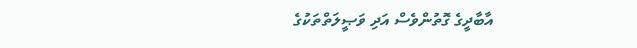އާބާދީގެ ގޮތުންވެސް އަދި ވަޞީލަތްތަކުގެ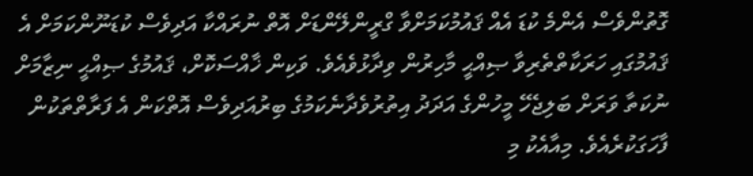ގޮތުންވެސް އެންމެ ކުޑަ އެއް ޤައުމުކަމަށްވާ ގްރީންލޭންޑަށް އޮތް ނުރައްކާ އަދިވެސް ކުޑަނޫންކަމަށް އެ ޤައުމުގައި ހަރަކާތްތެރިވާ ޞިއްޙީ މާހިރުން ވިދާޅުވެއެވެ. ވަކިން ޚާއްސަކޮށް، ޤައުމުގެ ޞިއްޙީ ނިޒާމަށް ނުކަތާ ވަރަށް ބަލިޖެހޭ މީހުންގެ އަދަދު އިތުރުވެދާނެކަމުގެ ބިރުއަދިވެސް އޮތްކަން އެ ފަރާތްތަކުން ފާހަގަކުރެއެވެ. މިއާއެކު މި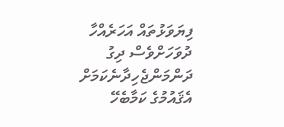ފިޔަވަޅުތައް އަހަރެއްހާ ދުވަހަށްވެސް ދިގު ދަންމަންޖެހިދާނެކަމަށް އެޤައުމުގެ ކަމާބެހޭ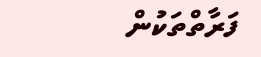ފަރާތްތަކުން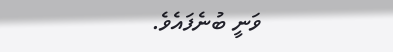ވަނީ ބުނެފައެވެ.